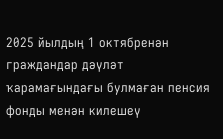2025 йылдың 1 октябренән граждандар дәүләт ҡарамағындағы булмаған пенсия фонды менән килешеү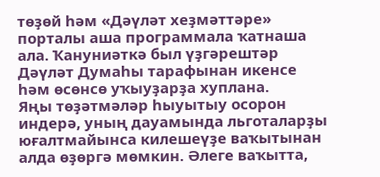төҙөй һәм «Дәүләт хеҙмәттәре» порталы аша программала ҡатнаша ала. Ҡануниәткә был үҙгәрештәр Дәүләт Думаһы тарафынан икенсе һәм өсөнсө уҡыуҙарҙа хуплана.
Яңы төҙәтмәләр һыуытыу осорон индерә, уның дауамында льготаларҙы юғалтмайынса килешеүҙе ваҡытынан алда өҙөргә мөмкин. Әлеге ваҡытта,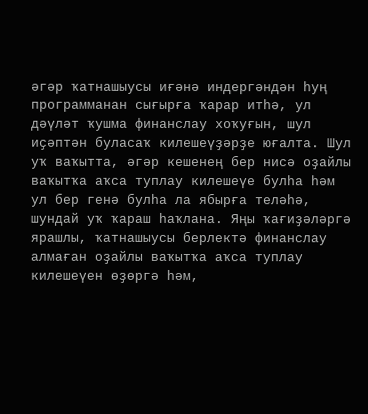әгәр ҡатнашыусы иғәнә индергәндән һуң программанан сығырға ҡарар итһә, ул дәүләт ҡушма финанслау хоҡуғын, шул иҫәптән буласаҡ килешеүҙәрҙе юғалта. Шул уҡ ваҡытта, әгәр кешенең бер нисә оҙайлы ваҡытҡа аҡса туплау килешеүе булһа һәм ул бер генә булһа ла ябырға теләһә, шундай уҡ ҡараш һаҡлана. Яңы ҡағиҙәләргә ярашлы, ҡатнашыусы берлектә финанслау алмаған оҙайлы ваҡытҡа аҡса туплау килешеүен өҙөргә һәм,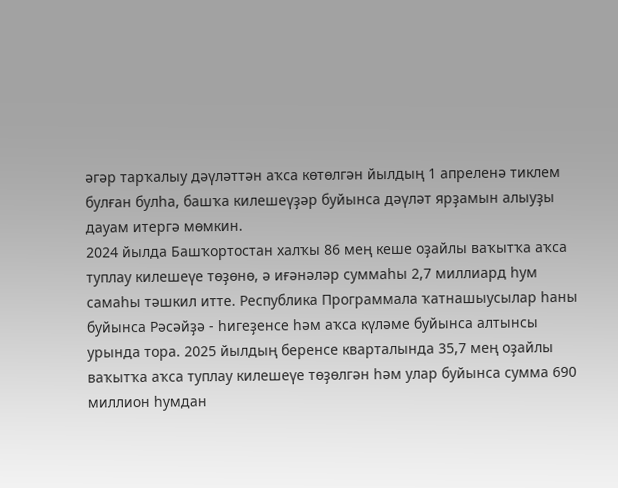әгәр тарҡалыу дәүләттән аҡса көтөлгән йылдың 1 апреленә тиклем булған булһа, башҡа килешеүҙәр буйынса дәүләт ярҙамын алыуҙы дауам итергә мөмкин.
2024 йылда Башҡортостан халҡы 86 мең кеше оҙайлы ваҡытҡа аҡса туплау килешеүе төҙөнө, ә иғәнәләр суммаһы 2,7 миллиард һум самаһы тәшкил итте. Республика Программала ҡатнашыусылар һаны буйынса Рәсәйҙә - һигеҙенсе һәм аҡса күләме буйынса алтынсы урында тора. 2025 йылдың беренсе кварталында 35,7 мең оҙайлы ваҡытҡа аҡса туплау килешеүе төҙөлгән һәм улар буйынса сумма 690 миллион һумдан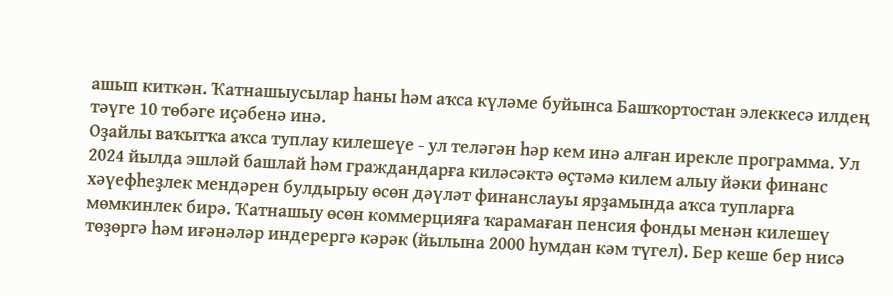ашып киткән. Ҡатнашыусылар һаны һәм аҡса күләме буйынса Башҡортостан элеккесә илдең тәүге 10 төбәге иҫәбенә инә.
Оҙайлы ваҡытҡа аҡса туплау килешеүе - ул теләгән һәр кем инә алған ирекле программа. Ул 2024 йылда эшләй башлай һәм граждандарға киләсәктә өҫтәмә килем алыу йәки финанс хәүефһеҙлек мендәрен булдырыу өсөн дәүләт финанслауы ярҙамында аҡса тупларға мөмкинлек бирә. Ҡатнашыу өсөн коммерцияға ҡарамаған пенсия фонды менән килешеү төҙөргә һәм иғәнәләр индерергә кәрәк (йылына 2000 һумдан кәм түгел). Бер кеше бер нисә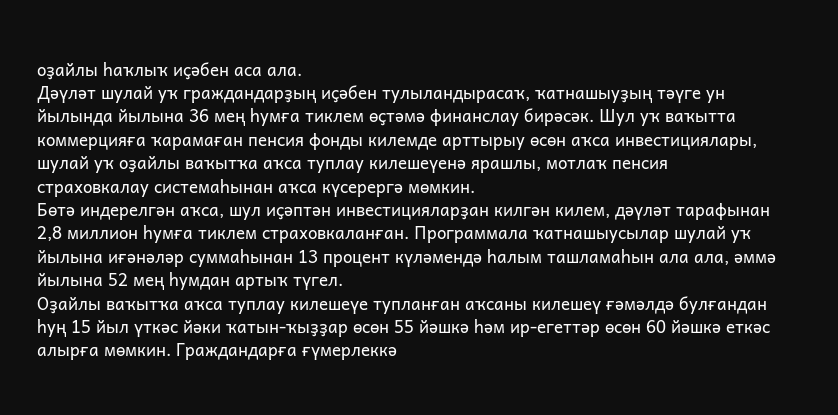оҙайлы һаҡлыҡ иҫәбен аса ала.
Дәүләт шулай уҡ граждандарҙың иҫәбен тулыландырасаҡ, ҡатнашыуҙың тәүге ун йылында йылына 36 мең һумға тиклем өҫтәмә финанслау бирәсәк. Шул уҡ ваҡытта коммерцияға ҡарамаған пенсия фонды килемде арттырыу өсөн аҡса инвестициялары, шулай уҡ оҙайлы ваҡытҡа аҡса туплау килешеүенә ярашлы, мотлаҡ пенсия страховкалау системаһынан аҡса күсерергә мөмкин.
Бөтә индерелгән аҡса, шул иҫәптән инвестицияларҙан килгән килем, дәүләт тарафынан 2,8 миллион һумға тиклем страховкаланған. Программала ҡатнашыусылар шулай уҡ йылына иғәнәләр суммаһынан 13 процент күләмендә һалым ташламаһын ала ала, әммә йылына 52 мең һумдан артыҡ түгел.
Оҙайлы ваҡытҡа аҡса туплау килешеүе тупланған аҡсаны килешеү ғәмәлдә булғандан һуң 15 йыл үткәс йәки ҡатын-ҡыҙҙар өсөн 55 йәшкә һәм ир-егеттәр өсөн 60 йәшкә еткәс алырға мөмкин. Граждандарға ғүмерлеккә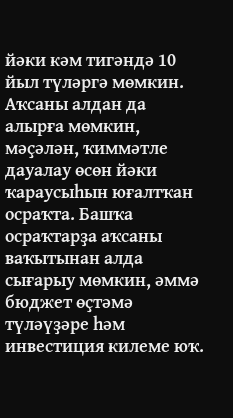йәки кәм тигәндә 10 йыл түләргә мөмкин. Аҡсаны алдан да алырға мөмкин, мәҫәлән, ҡиммәтле дауалау өсөн йәки ҡараусыһын юғалтҡан осраҡта. Башҡа осраҡтарҙа аҡсаны ваҡытынан алда сығарыу мөмкин, әммә бюджет өҫтәмә түләүҙәре һәм инвестиция килеме юҡ.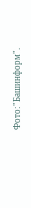Фото:"Башинформ".